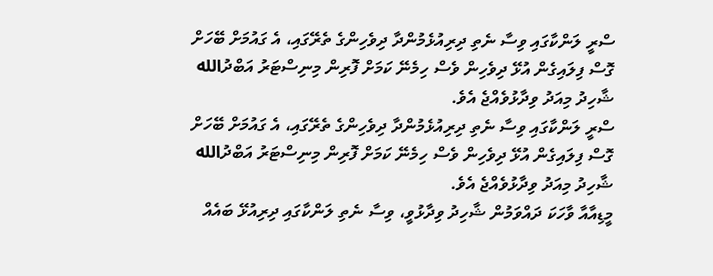ސްރީ ލަންކާގައި ވިސާ ނެތި ދިރިއުޅެމުންދާ ދިވެހިންގެ ތެރޭގައި، އެ ގައުމަށް ބޭހަށް ގޮސް ފިލައިގެން އުޅޭ ދިވެހިން ވެސް ހިމެނޭ ކަމަށް ފޮރިން މިނިސްޓަރު އަބްދުالله ޝާހިދު މިއަދު ވިދާޅުވެއްޖެ އެވެ.
ސްރީ ލަންކާގައި ވިސާ ނެތި ދިރިއުޅެމުންދާ ދިވެހިންގެ ތެރޭގައި، އެ ގައުމަށް ބޭހަށް ގޮސް ފިލައިގެން އުޅޭ ދިވެހިން ވެސް ހިމެނޭ ކަމަށް ފޮރިން މިނިސްޓަރު އަބްދުالله ޝާހިދު މިއަދު ވިދާޅުވެއްޖެ އެވެ.
މީޑިއާއާ ވާހަކަ ދައްވަމުން ޝާހިދު ވިދާޅުވީ، ވިސާ ނެތި ލަންކާގައި ދިރިއުޅޭ ބައެއް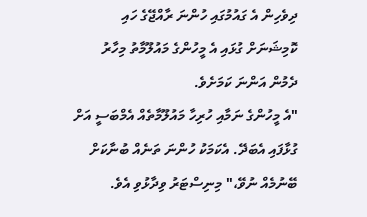ދިވެހިން އެ ގައުމުގައި ހުންނަ ރާއްޖޭގެ ހައި ކޮމިޝަނަށް ގުޅައި އެ މީހުންގެ މައުލޫމާތު މިހާރު ދެމުން އަންނަ ކަމަށެވެ.
"އެ މީހުންގެ ނަމާއި ހުރިހާ މައުލޫމާތެއް އެމްބަސީ އަށް ގުޅާފައި އެބަދޭ. އެކަމަކު ހުންނަ ތަނެއް ބުނާކަށް ބޭނުމެއް ނުވޭ،" މިނިސްޓަރު ވިދާޅުވި އެވެ.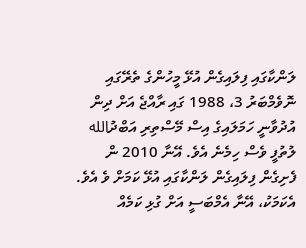ލަންކާގައި ފިލައިގެން އުޅޭ މީހުންގެ ތެރޭގައި ނޮވެމްބަރު 3، 1988 ގައި ރާއްޖެ އަށް ދިން އުދުވާނީ ހަމަލައިގެ އިސް މޭސްތިރި އަބްދުالله ލުތުފީ ވެސް ހިމެނެ އެވެ. އޭނާ 2010 ން ފެށިގެން ފިލައިގެން ލަންކާގައި އުޅޭ ކަމަށް ވެ އެވެ.
އެކަމަކު، އޭނާ އެމްބަސީ އަށް ގުޅި ކަމެއް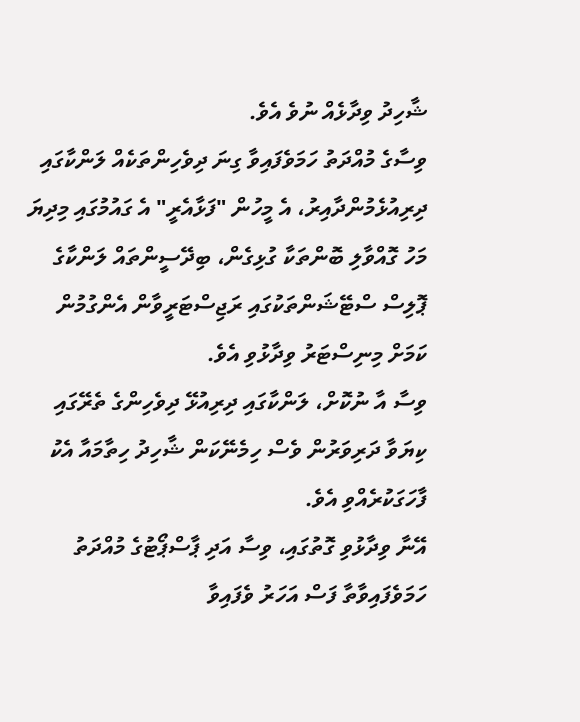ޝާހިދު ވިދާޅެއް ނުވެ އެވެ.
ވިސާގެ މުއްދަތު ހަމަވެފައިވާ ގިނަ ދިވެހިންތަކެއް ލަންކާގައި ދިރިއުޅެމުންދާއިރު، އެ މީހުން "ފަޅާއެރީ" އެ ގައުމުގައި މިދިޔަ މަހު ގޮއްވާލި ބޮންތަކާ ގުޅިގެން، ބިދޭސީންތައް ލަންކާގެ ޕޮލިސް ސްޓޭޝަންތަކުގައި ރަޖިސްޓަރީވާން އެންގުމުން ކަމަށް މިނިސްޓަރު ވިދާޅުވި އެވެ.
ވިސާ އާ ނުކޮށް، ލަންކާގައި ދިރިއުޅޭ ދިވެހިންގެ ތެރޭގައި ކިޔަވާ ދަރިވަރުން ވެސް ހިމެނޭކަން ޝާހިދު ހިތާމައާ އެކު ފާހަގަކުރެއްވި އެވެ.
އޭނާ ވިދާޅުވި ގޮތުގައި، ވިސާ އަދި ޕާސްޕޯޓުގެ މުއްދަތު ހަމަވެފައިވާތާ ފަސް އަހަރު ވެފައިވާ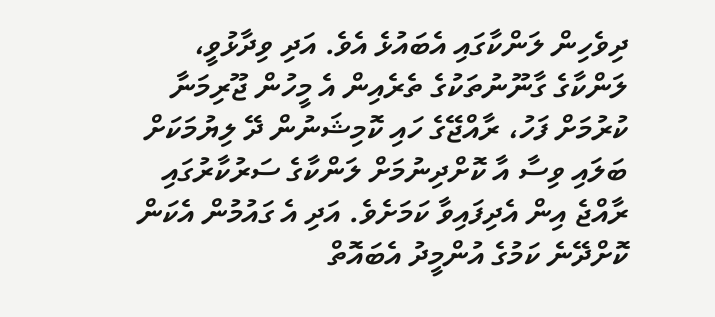ދިވެހިން ލަންކާގައި އެބައުޅެ އެވެ. އަދި ވިދާޅުވީ، ލަންކާގެ ގާނޫނުތަކުގެ ތެރެއިން އެ މީހުން ޖޫރިމަނާ ކުރުމަށް ފަހު، ރާއްޖޭގެ ހައި ކޮމިޝަނުން ދޭ ލިޔުމަކަށް ބަލައި ވިސާ އާ ކޮށްދިނުމަށް ލަންކާގެ ސަރުކާރުގައި ރާއްޖެ އިން އެދިފައިވާ ކަމަށެވެ. އަދި އެ ގައުމުން އެކަން ކޮށްދޭނެ ކަމުގެ އުންމީދު އެބައޮތް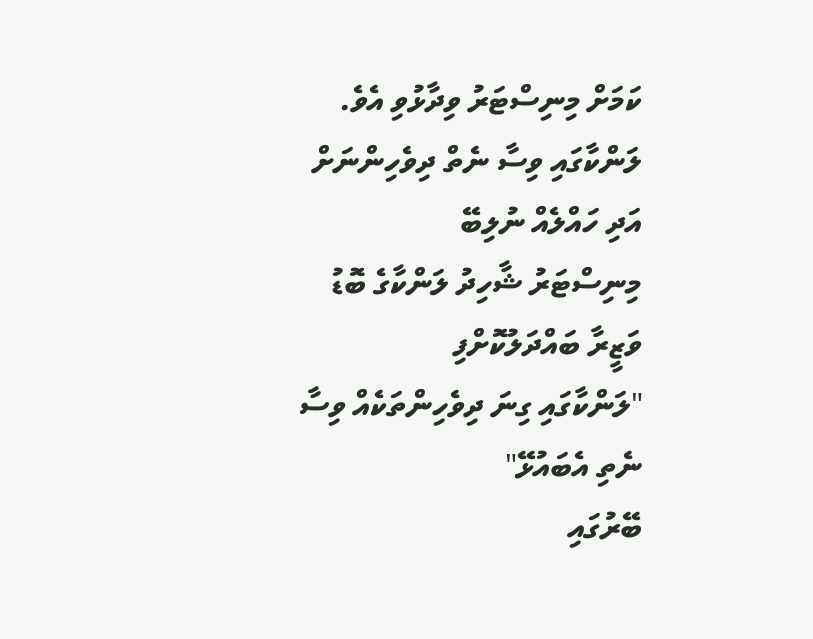ކަމަށް މިނިސްޓަރު ވިދާޅުވި އެވެ.
ލަންކާގައި ވިސާ ނެތް ދިވެހިންނަށް އަދި ހައްލެއް ނުލިބޭ
މިނިސްޓަރު ޝާހިދު ލަންކާގެ ބޮޑު ވަޒީރާ ބައްދަލުކޮށްފި
"ލަންކާގައި ގިނަ ދިވެހިންތަކެއް ވިސާ ނެތި އެބައުޅޭ"
ބޭރުގައި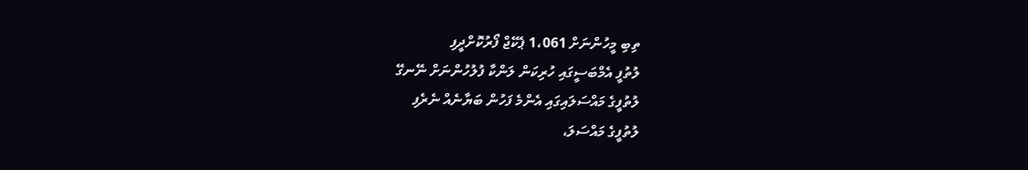ތިބި މީހުންނަށް 1،061 ޕެކޭޖް ފޯރުކޮށްދީފި
ލުތުފީ އެމްބަސީގައި ހުރިކަން ލަންކާ ފުލުހުންނަށް ނޭނގޭ
ލުތުފީގެ މައްސަލައިގައި އެންމެ ފަހުން ބަޔާނެއް ނެރެފި
ލުތުފީގެ މައްސަލަ،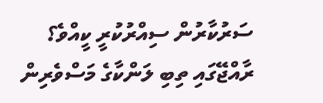ސަރުކާރުން ސިއްރުކުރީ ކީއްވެ؟
ރާއްޖޭގައި ތިބި ލަންކާގެ މަސްވެރިން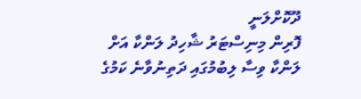ދޫކޮށްލަނީ
ފޮރިން މިނިސްޓަރު ޝާހިދު ލަންކާ އަށް
ލަންކާ ވިސާ ލިބުމުގައި ދަތިނުވާނެ ކަމުގެ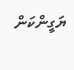ޔަގީންކަން